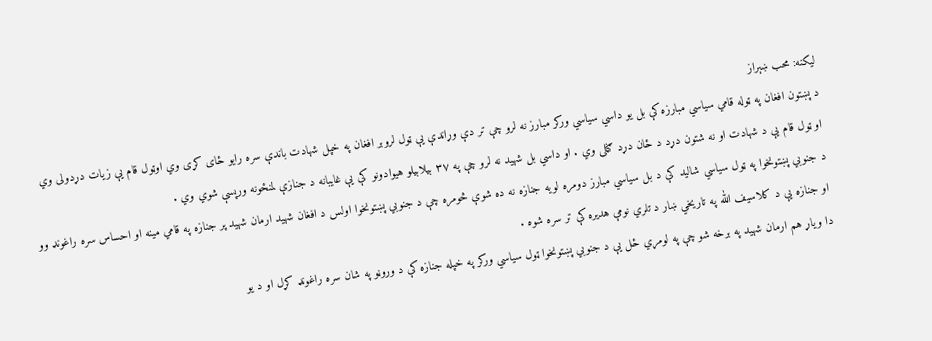لیکنه: محب ښېراز
د پښتون افغان په ټوله قامي سیاسي مبارزه کې بل یو داسي سیاسي ورکر مبارز نه لرو چې تر دې وړاندې یې ټول لروبر افغان په خپل شهادت باندې سره رایو ځای کړی وي اوټول قام یې زیات دړدولی وي او ټول قام یې د شهادت او نه شتون دړد د ځان دړد ګڼلی وي . او داسي بل شهید نه لرو چې په ۳۷ بیلابیلو هیوادونو کې یې غایبانه د جنازې لمنځونه ورپسې شوي وي .
د جنوبي پښتونخوا په ټول سیاسي شالید کې د بل سیاسي مبارز دومره لویه جنازه نه ده شوې څومره چې د جنوبي پښتونخوا اولس د افغان شهید ارمان شهید پر جنازه په قامي مینه او احساس سره راغونډ وو او جنازه یې د کلاسیف الله په تاریخي ښار د تلري نومې هدیره کې تر سره شوه .
دا ویاړ هم ارمان شهید په برخه شو چې په لومړي ځل یې د جنوبي پښتونخوا ټول سیاسي ورکر په خپله جنازه کې د وروڼو په شان سره راغونډ کړل او د یو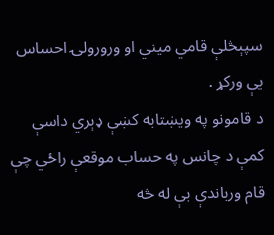سپېڅلې قامي میني او ورورولۍ احساس یې ورکړ .
د قامونو په ويښتابه کښې ډېري داسې کمې د چانس په حساب موقعې راځي چې قام ورباندې بې له څه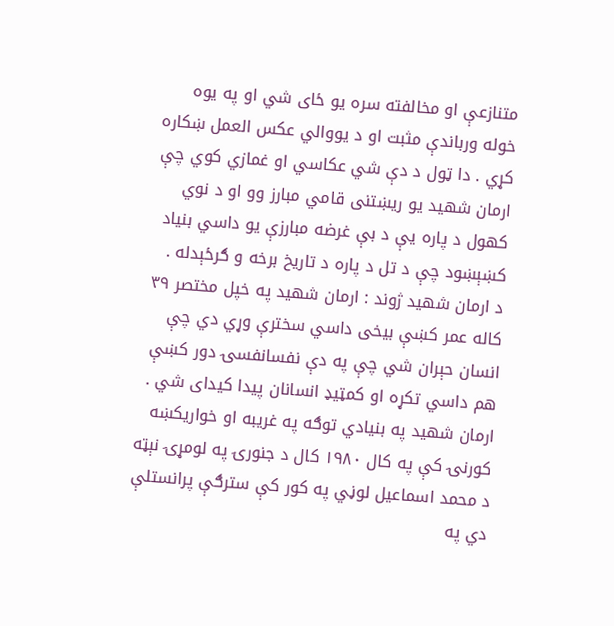متنازعې او مخالفته سره یو ځای شي او په یوه خوله ورباندې مثبت او د یووالي عکس العمل ښکاره کړي . دا ټول د دې شي عکاسي او غمازي کوي چې ارمان شهید یو ریښتنی قامي مبارز وو او د نوي کهول د پاره یې د بې غرضه مبارزې یو داسي بنیاد کښېښود چې د تل د پاره د تاریخ برخه و ګرځېدله .
د ارمان شهید ژوند : ارمان شهید په خپل مختصر ۳۹ کاله عمر کښې بیخی داسي سخترې وړي دي چې انسان حېران شي چې په دې نفسانفسۍ دور کښې هم داسي تکړه او کمټیډ انسانان پیدا کیدای شي .
ارمان شهید په بنیادي توګه په غریبه او خواریکښه کورنۍ کې په کال ۱۹۸۰ کال د جنورۍ په لومړۍ نېټه د محمد اسماعیل لوڼي په کور کې سترګې پرانستلې دي په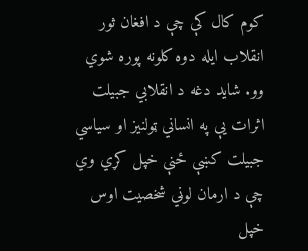کوم کال کې چې د افغان ثور انقلاب ایله دوه کلونه پوره شوي وو. شاید دغه د انقلابي جبیلت اثرات یې په انساني ټولنیز او سیاسي جبیلت کښې ځنې خپل کړي وي چې د ارمان لوڼي شخصیت اوس خپل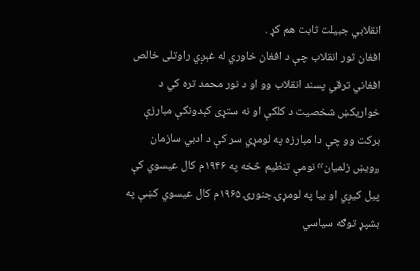انقلابي جبیلت ثابت هم کړ .
افغان ثور انقلاب چې د افغان خاوري له غېږي راوتلی خالص افغاني ترقي پسند انقلاب وو او د نور محمد تره کي د خواریکښ شخصیت د کلکې او نه ستړی کېدونکې مبارزې برکت وو چې دا مبارزه په لومړي سر کې د ادبي سازمان ٫٫ویښ زلمیان٬٬ نومې تنظیم څخه په ۱۹۴۶م کال عیسوي کې پیل کیږي او بیا په لومړۍ جنورۍ ۱۹۶۵م کال عیسوي کښې په بشپړ توګه سیاسي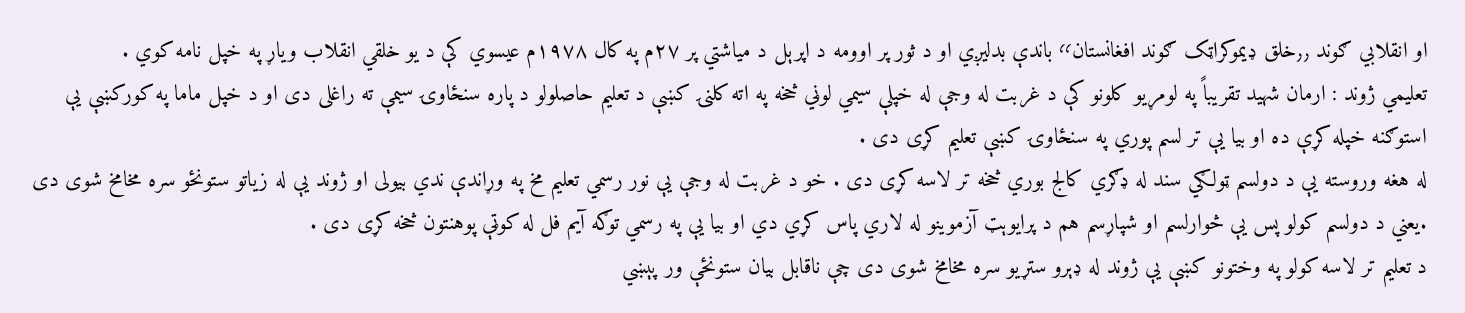او انقلابي ګوند ٫٫خلق ډیموکراټک ګوند افغانستان٬٬ باندې بدلیږي او د ثور پر اوومه د اپرېل د میاشتي پر ۲۷م په کال ۱۹۷۸م عیسوي کې د یو خلقي انقلاب ویاړ په خپل نامه کوي .
تعلیمي ژوند : ارمان شهید تقریباً په لومړیو کلونو کې د غربت له وجې له خپلې سیمي لوڼي څخه په اته کلنۍ کښې د تعلیم حاصلولو د پاره سنځاوۍ سیمې ته راغلی دی او د خپل ماما په کورکښې یې استوګنه خپله کړې ده او بیا یې تر لسم پوري په سنځاوۍ کښې تعلیم کړی دی .
له هغه وروسته یې د دولسم ټولګي سند له ډګري کالج بوري څخه تر لاسه کړی دی . خو د غربت له وجې یې نور رسمي تعلیم مخ په وړاندې ندي بیولی او ژوند یې له زیاتو ستونځو سره مخامخ شوی دی .یعني د دولسم کولو پس یې څوارلسم او شپاړسم هم د پرایوېټ آزموینو له لاري پاس کړي دي او بیا یې په رسمي توګه آیم فل له کوټې پوهنتون څخه کړی دی .
د تعلیم تر لاسه کولو په وختونو کښې یې ژوند له ډېرو ستړیو سره مخامخ شوی دی چې ناقابل بیان ستونځې ور پېښي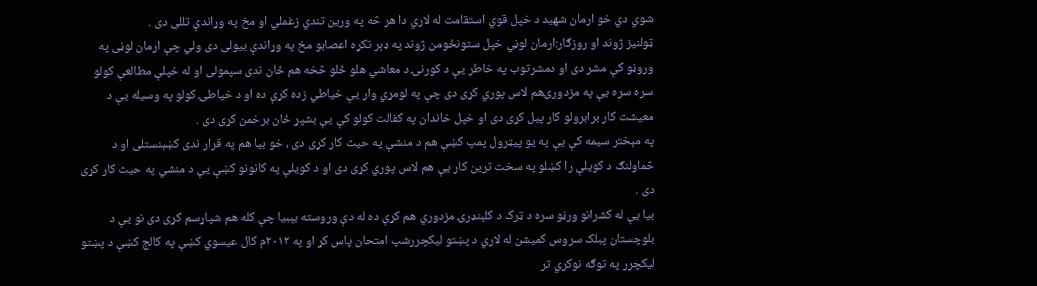شوي دي خو ارمان شهید د خپل قوي استقامت له لاري دا هر څه په ورین تندي زغملي او مخ په وړاندې تللی دی .
ټولنیز ژوند او روزګار:ارمان لوڼي خپل ستونځومن ژوند په ډېر تکړه اعصابو مخ په وړاندې بيولی دی ولي چې ارمان لوڼی په وروڼو کې مشر دی او دمشرتوب په خاطر یې د کورنۍ د معاشي هلو ځلو څخه هم ځان ندی سپمولی او له خپلې مطالعې کولو سره سره یې په مزدورۍهم لاس پوري کړی دی چې په لومړي وار یې خیاطي زده کړې ده او د خیاطۍ کولو په وسیله یې د معیشت کار برابرولو کار پیل کړی دی او خپل خاندان په کفالت کولو کې یې بشپړ ځان برخمن کړی دی .
په مېختر سیمه کې یې په یو پيټرول پمپ کښې هم د منشې په حیث کار کړی دی ، خو بیا هم په قرار ندی کښېنستلی او د څماولنګ د کویلې را کښلو په سخت ترین کار یې هم لاس پوري کړی دی او د کویلې په کانونو کښې یې د منشي په حیث کار کړی دی .
بیا یې له کشرانو ورڼو سره د ټرک د کلېنډرۍ مزدوري هم کړې ده له دې وروسته یېبیا چې کله هم شپاړسم کړی دی نو یې د بلوچستان پبلک سروس کمیشن له لاري د پښتو لیکچررشپ امتحان پاس کړ او په ۲۰۱۲م کال عیسوي کښې په کالج کښې د پښتو لیکچرر په توګه نوکري تر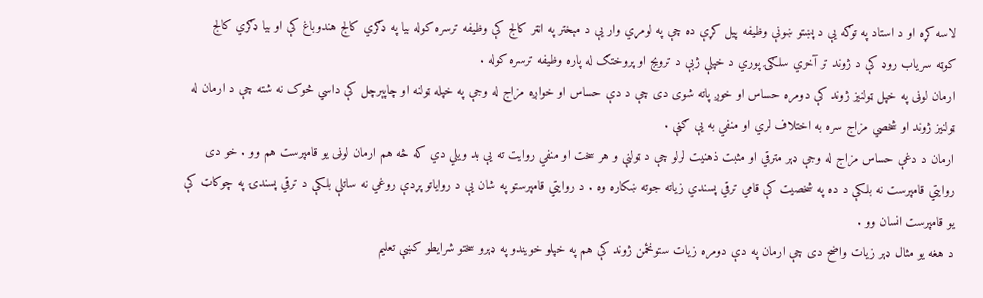لاسه کړه او د استاد په توګه یې د پښتو ښونې وظیفه پیل کړې ده چې په لومړي وار یې د مېختر په انټر کالج کې وظیفه ترسره کوله بیا په ډګري کالج هندوباغ کې او بیا ډګري کالج کوټه سریاب روډ کې د ژوند تر آخري سلګۍ پوري د خپلې ژبې د ترویج او پروختګ له پاره وظیفه ترسره کوله .
ارمان لوڼی په خپل ټولنیز ژوند کې دومره حساس او خوږ پاته شوی دی چې د دې حساس او خواږه مزاج له وجې په خپله ټولنه او چاپېرچل کې داسي څوک نه شته چې د ارمان له ټولنیز ژوند او شخصي مزاج سره به اختلاف لري او منفي به یې ګڼې .
ارمان د دغې حساس مزاج له وجې ډېر مترقي او مثبت ذهنیت لرلو چې د ټولنې و هر سخت او منفي روایت ته یې بد ویلي دي که څه هم ارمان لوڼی یو قامپرست هم وو . خو دی روایتي قامپرست نه بلکې د ده په شخصیت کې قامي ترقي پسندي زیاته جوته ښکاره وه . د روایتي قامپرستو په شان یې د روایاتو پړدې روغي نه ساتلې بلکې د ترقي پسندۍ په چوکاټ کې یو قامپرست انسان وو .
د هغه یو مثال ډېر زیات واضح دی چې ارمان په دې دومره زیات ستونځمن ژوند کې هم په خپلو خویندو په ډېرو سختو شرایطو کښې تعلیم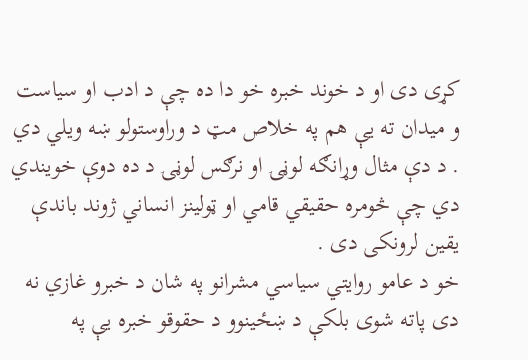کړی دی او د خوند خبره خو دا ده چې د ادب او سیاست و میدان ته یې هم په خلاص مټ د وراوستولو ښه ویلي دي . د دې مثال وړانګه لوڼۍ او نرګس لوڼۍ د ده دوې خویندي دي چې څومره حقیقي قامي او ټولینز انساني ژوند باندې یقین لرونکی دی .
خو د عامو روایتي سیاسي مشرانو په شان د خبرو غازي نه دی پاته شوی بلکې د ښځينوو د حقوقو خبره یې په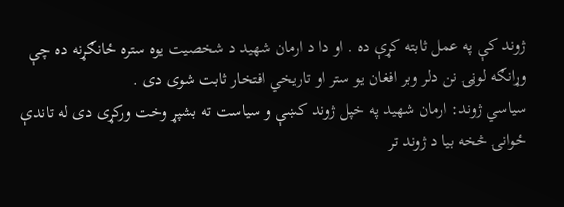ژوند کې په عمل ثابته کړې ده . او دا د ارمان شهید د شخصیت یوه ستره ځانګړنه ده چې وړانګه لوڼۍ نن دلر وبر افغان یو ستر او تاریخي افتخار ثابت شوی دی .
سیاسي ژوند: ارمان شهید په خپل ژوند کښې و سیاست ته بشپړ وخت ورکړی دی له تاندې ځوانۍ څخه بیا د ژوند تر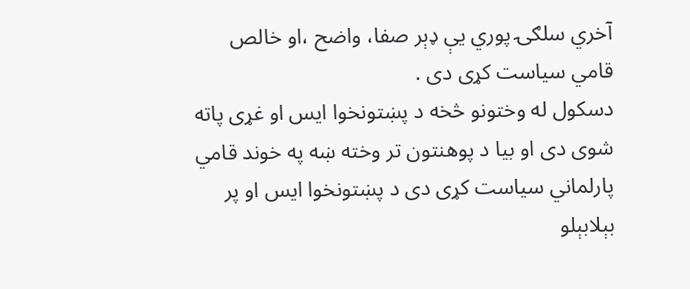آخري سلګۍ پوري یې ډېر صفا، واضح ،او خالص قامي سیاست کړی دی .
دسکول له وختونو څخه د پښتونخوا ایس او غړی پاته شوی دی او بیا د پوهنتون تر وخته ښه په خوند قامي پارلماني سیاست کړی دی د پښتونخوا ایس او پر بېلابېلو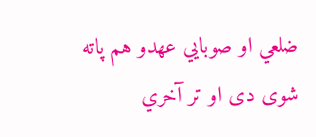ضلعي او صوبايي عهدو هم پاته شوی دی او تر آخري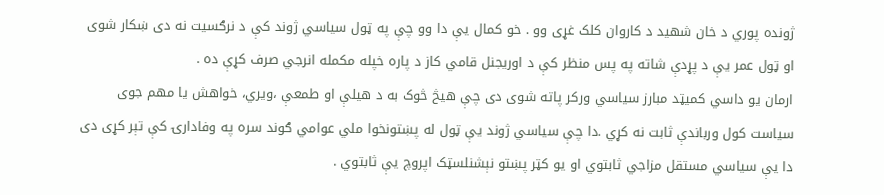ژونده پوري د خان شهید د کاروان کلک غړی وو . خو کمال یې دا وو چې په ټول سیاسي ژوند کې د نرګسیت نه دی ښکار شوی او ټول عمر یې د پړدې شاته په پس منظر کې د اوریجنل قامي کاز د پاره خپله مکمله انرجي صرف کړې ده .
ارمان یو داسي کمیټد مبارز سیاسي ورکر پاته شوی دی چې هیڅ څوک به د هیلې او طمعې ،ویري، خواهش یا مهم جوی سیاست کول ورباندې ثابت نه کړي .دا چې سیاسي ژوند یې ټول له پښتونخوا ملي عوامي ګوند سره په وفادارۍ کې تېر کړی دی دا یې سیاسي مستقل مزاجي ثابتوي او یو کټر پښتو نېشنلسټک اپروچ یې ثابتوي .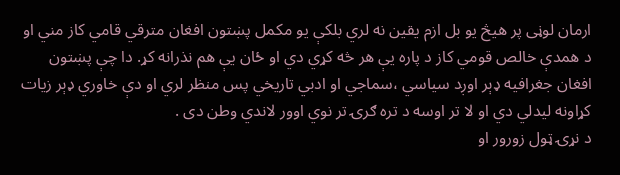ارمان لوڼی پر هیڅ یو بل ازم یقین نه لري بلکې یو مکمل پښتون افغان مترقي قامي کاز مني او د همدې خالص قومي کاز د پاره یې هر څه کړي دي او ځان یې هم نذرانه کړ. دا چې پښتون افغان جغرافیه ډېر اوږد سیاسي ،سماجي او ادبي تاریخي پس منظر لري او دې خاوري ډېر زیات کړاونه لیدلي دي او لا تر اوسه د تره ګرۍ تر نوي اوور لاندي وطن دی .
د نړۍ ټول زورور او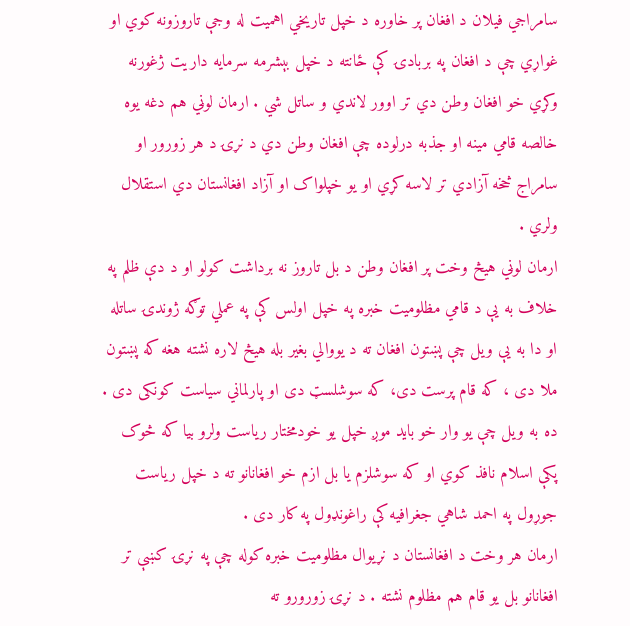سامراجي فیلان د افغان پر خاوره د خپل تاریخي اهمیت له وجې تاروزونه کوي او غواړي چې د افغان په بربادۍ کې ځانته د خپل بېشرمه سرمایه داریت ژغورنه وکړي خو افغان وطن دي تر اوور لاندي و ساتل شي . ارمان لوڼي هم دغه یوه خالصه قامي مینه او جذبه درلوده چې افغان وطن دي د نړۍ د هر زورور او سامراج څخه آزادي تر لاسه کړي او یو خپلواک او آزاد افغانستان دي استقلال ولري .
ارمان لوڼي هیڅ وخت پر افغان وطن د بل تاروز نه برداشت کولو او د دې ظلم په خلاف به یې د قامي مظلومیت خبره په خپل اولس کې په عملي توګه ژوندۍ ساتله او دا به يې ویل چې پښتون افغان ته د یووالي بغیر بله هیڅ لاره نشته هغه که پښتون ملا دی ، که قام پرست دی، که سوشلسټ دی او پارلماني سیاست کونکی دی .
ده به ویل چې یو وار خو باید موږ خپل یو خودمختار ریاست ولرو بیا که څوک پکې اسلام نافذ کوي او که سوشلزم یا بل ازم خو افغانانو ته د خپل ریاست جوړول په احمد شاهي جغرافیه کې راغونډول په کار دی .
ارمان هر وخت د افغانستان د نړیوال مظلومیت خبره کوله چې په نړۍ کښې تر افغانانو بل یو قام هم مظلوم نشته . د نړۍ زورورو ته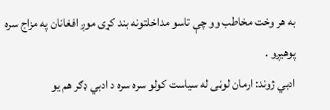به هر وخت مخاطب وو چې تاسو مداخلتونه بند کړی موږ افغانان په مزاج سره پوهیږو .
ادبي ژوند: ارمان لوڼی له سیاست کولو سره سره د ادبي ډګر هم یو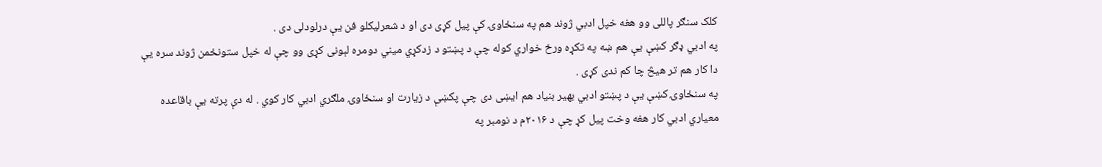کلک سنګر پاللی وو هغه خپل ادبي ژوند هم په سنځاوۍ کې پیل کړی دی او د شعرلیکلو فن یې درلودلی دی .
په ادبي ډګر کښې یې هم ښه په تکړه ورځ خواري کوله چې د پښتو د زدکړي میني دومره لېونی کړی وو چې له خپل ستونځمن ژوند سره یې دا کار هم تر هیڅ چا کم ندی کړی .
په سنځاوۍ کښې یې د پښتو ادبي بهیر بنیاد هم ایښی دی چې پکښې د زیارت او سنځاوۍ ملګري ادبي کار کوي . له دې پرته یې باقاعده معیاري ادبي کار هغه وخت پیل کړ چې د ۲۰۱۶م د نومبر په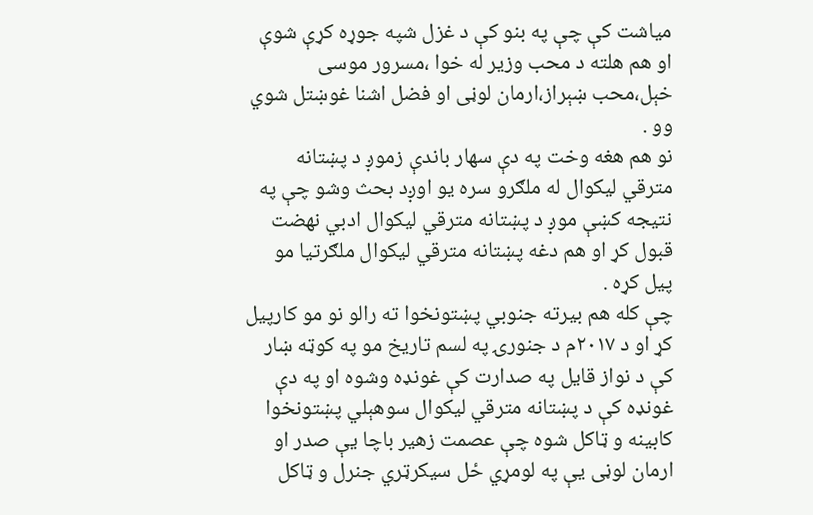میاشت کې چې په بنو کې د غزل شپه جوړه کړې شوې او هم هلته د محب وزیر له خوا ،مسرور موسی خېل،محب ښېراز،ارمان لوڼی او فضل اشنا غوښتل شوي وو .
نو هم هغه وخت په دې سهار باندې زموږ د پښتانه مترقي لیکوال له ملګرو سره یو اوږد بحث وشو چې په نتیجه کښې موږ د پښتانه مترقي لیکوال ادبي نهضت قبول کړ او هم دغه پښتانه مترقي لیکوال ملګرتیا مو پيل کړه .
چې کله هم بیرته جنوبي پښتونخوا ته رالو نو مو کارپیل کړ او د ۲۰۱۷م د جنورۍ په لسم تاریخ مو په کوټه ښار کې د نواز قایل په صدارت کې غونډه وشوه او په دې غونډه کې د پښتانه مترقي لیکوال سوهېلي پښتونخوا کابینه و ټاکل شوه چې عصمت زهیر باچا یې صدر او ارمان لوڼی یې په لومړي ځل سیکرټري جنرل و ټاکل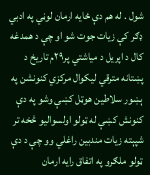شول . له هم دې ځایه ارمان لوڼي په ادبي ډګر کې زیات جوت شو او چې د همدغه کال د اپریل د میاشتي پر۲۹م تاریخ د پښتانه مترقي لیکوال مرکزي کنونشن په ېښور سلاطین هوټل کښې وشو په دې کنونش کښې له ټولو اولسوالیو څخه تر شپېته زیات مندبین راغلي وو چې د دې ټولو ملګرو په اتفاق رایه ارمان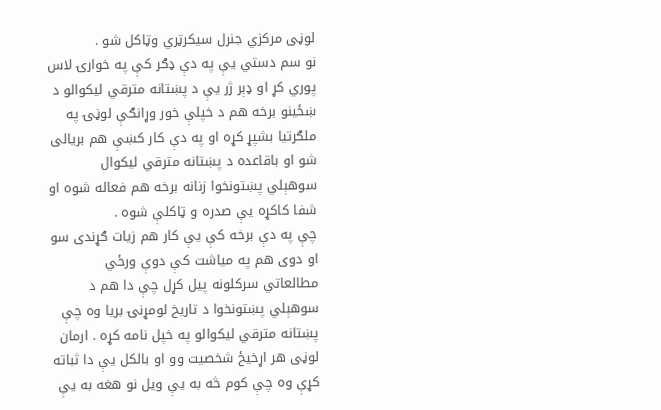لوڼی مرکزي جنرل سیکرټري وټاکل شو .
نو سم دستي یې په دې ډګر کې په خوارۍ لاس پوري کړ او ډېر ژر یې د پښتانه مترقي لیکوالو د ښځينو برخه هم د خپلې خور وړانګې لوڼۍ په ملګرتیا بشپړ کړه او په دې کار کښې هم بریالی شو او باقاعده د پښتانه مترقي لیکوال سوهېلي پښتونخوا زنانه برخه هم فعاله شوه او شفا کاکړه یې صدره و ټاکلې شوه .
چې په دې برخه کې یې کار هم زیات ګړندی سو او دوی هم په میاشت کې دوې ورځي مطالعاتي سرکلونه پیل کړل چې دا هم د سوهېلي پښتونخوا د تاریخ لومړنۍ بریا وه چې پښتانه مترقي لیکوالو په خپل نامه کړه . ارمان لوڼی هر اړخیځ شخصیت وو او بالکل یې دا ثباته کړې وه چې کوم څه به یې ویل نو هغه به یې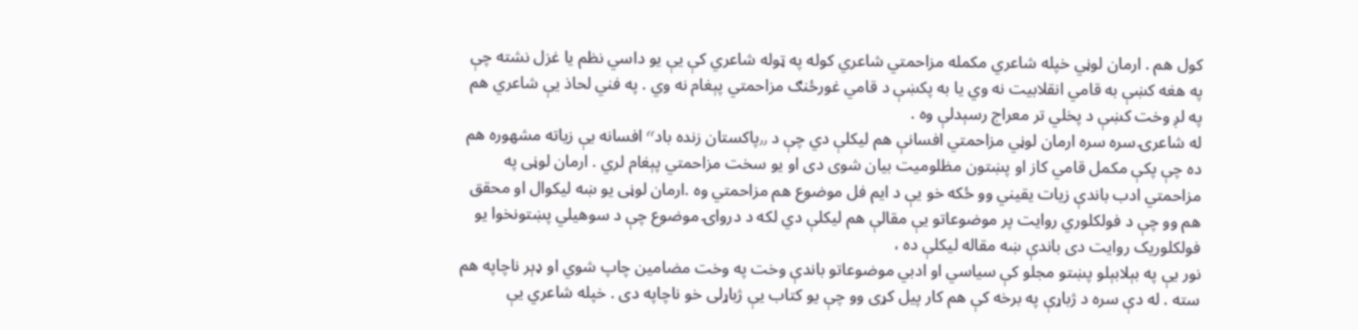کول هم . ارمان لوڼي خپله شاعري مکمله مزاحمتي شاعري کوله په ټوله شاعري کې يې یو داسي نظم یا غزل نشته چې په هغه کښې به قامي انقلابیت نه وي یا به پکښې د قامي غورځنګ مزاحمتي پېغام نه وي . په فني لحاذ یې شاعري هم په لږ وخت کښې د پخلي تر معراج رسېدلې وه .
له شاعرۍ سره سره ارمان لوڼي مزاحمتي افسانې هم لیکلې دي چې د ٫٫پاکستان زنده باد٬٬ افسانه یې زیاته مشهوره هم ده چې پکې مکمل قامي کاز او پښتون مظلومیت بیان شوی دی او یو سخت مزاحمتي پېغام لري . ارمان لوڼی په مزاحمتي ادب باندې زیات یقیني وو ځکه خو یې د ایم فل موضوع هم مزاحمتي وه .ارمان لوڼی یو ښه لیکوال او محقق هم وو چې د فولکلوري روایت پر موضوعاتو یې مقالې هم لیکلې دي لکه د درواۍ موضوع چې د سوهیلي پښتونخوا یو فولکلوریک روایت دی باندې ښه مقاله لیکلې ده ،
نور یې په بېلابېلو پښتو مجلو کې سیاسي او ادبي موضوعاتو باندې وخت په وخت مضامین چاپ شوي او ډېر ناچاپه هم سته . له دې سره د ژباړې په برخه کې هم کار پیل کړی وو چې یو کتاب یې ژباړلی خو ناچاپه دی . خپله شاعري یې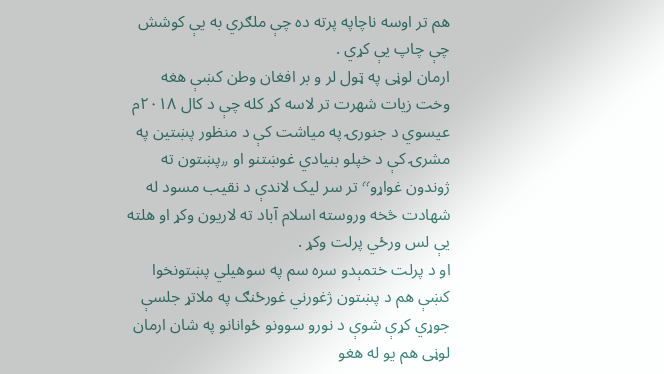هم تر اوسه ناچاپه پرته ده چې ملګري به یې کوشش چې چاپ یې کړي .
ارمان لوڼی په ټول لر و بر افغان وطن کښې هغه وخت زیات شهرت تر لاسه کړ کله چې د کال ۲۰۱۸م عیسوي د جنورۍ په میاشت کې د منظور پښتین په مشرۍ کې د خپلو بنیادي غوښتنو او ٫٫پښتون ته ژوندون غواړو٬٬ تر سر لیک لاندې د نقیب مسود له شهادت څخه وروسته اسلام آباد ته لاریون وکړ او هلته یې لس ورځي پرلت وکړ .
او د پرلت ختمېدو سره سم په سوهیلي پښتونخوا کښې هم د پښتون ژغورني غورځنګ په ملاتړ جلسې جوړي کړې شوې د نورو سوونو ځوانانو په شان ارمان لوڼی هم یو له هغو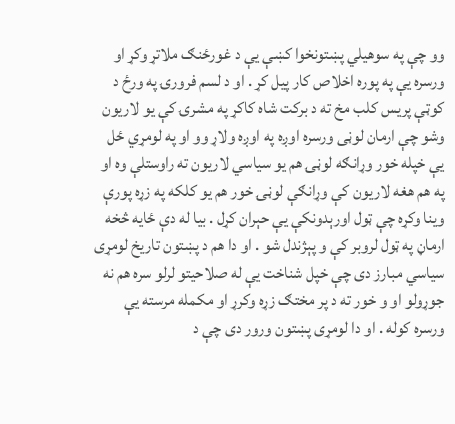وو چې په سوهیلي پښتونخوا کښې یې د غورځنګ ملاتړ وکړ او ورسره یې په پوره اخلاص کار پیل کړ . او د لسم فرورۍ په ورځ د کوټې پریس کلب مخ ته د برکت شاه کاکړ په مشرۍ کې یو لاریون وشو چې ارمان لوڼی ورسره اوږه په اوږه ولاړ وو او په لومړي ځل یې خپله خور وړانګه لوڼۍ هم یو سیاسي لاریون ته راوستلې وه او په هم هغه لاریون کې وړانګې لوڼۍ خور هم یو کلکه په زړه پورې وینا وکړه چې ټول اورېدونکې یې حېران کړل . بیا له دې ځایه څخه ارماڼ په ټول لروبر کې و پېژندل شو . او دا هم د پښتون تاریخ لومړی سیاسي مبارز دی چې خپل شناخت یې له صلاحیتو لرلو سره هم نه جوړولو او و خور ته د پر مختګ زړه وکرړ او مکمله مرسته یې ورسره کوله . او دا لومړی پښتون ورور دی چې د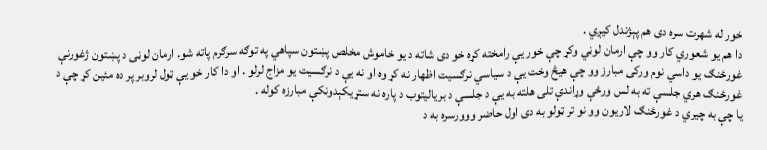خور له شهرت سره دی هم پېژندل کیږي .
دا هم یو شعوري کار وو چې ارمان لوڼي وکړ چې خور یې رامخته کړه خو دی شاته د یو خاموش مخلص پښتون سپاهي په توګه سرګرم پاته شو. ارمان لوڼی د پښتون ژغورنې غورځنګ یو داسي نوم ورکی مبارز وو چې هیڅ وخت یې د سیاسي نرګسیت اظهار نه کړ وه او نه یې د نرګسیت یو مزاج لرلو . او دا کار خو یې ټول لروبر پر ده مئین کړ چې د غورځنګ هري جلسې ته به لس ورځې وړاندې تلی هلته به یې د جلسې د بریالیتوب د پاره نه ستړیکېدونکې مبارزه کوله .
یا چې به چیري د غورځنګ لاریون وو نو تر ټولو به دی اول حاضر ووورسره به د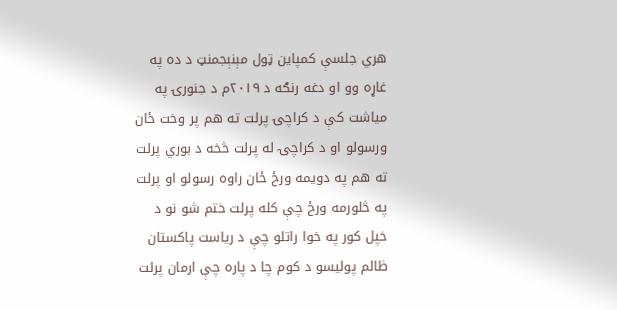هري جلسې کمپاین ټول مېنېجمنټ د ده په غاړه وو او دغه رنګه د ۲۰۱۹م د جنورۍ په میاشت کې د کراچۍ پرلت ته هم پر وخت ځان ورسولو او د کراچۍ له پرلت څخه د بوري پرلت ته هم په دویمه ورځ ځان راوه رسولو او پرلت په څلورمه ورځ چې کله پرلت ختم شو نو د خپل کور په خوا راتلو چې د ریاست پاکستان ظالم پولیسو د کوم چا د پاره چې ارمان پرلت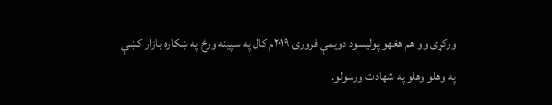ورکړی وو هم هغهو پولیسود دویمې فرورۍ ۲۰۱۹م کال په سپینه ورځ په ښکاره بازار کښې په وهلو وهلو په شهادت ورسولو.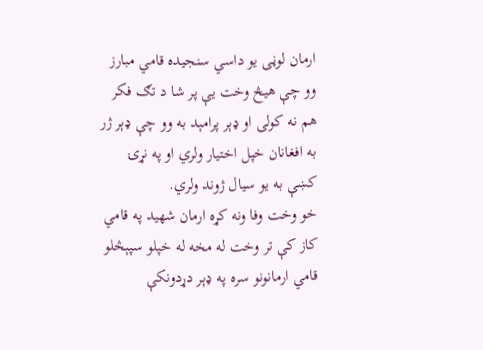ارمان لوڼی یو داسي سنجیده قامي مبارز وو چې هیڅ وخت یې پر شا د تګ فکر هم نه کولی او ډېر پرامېد به وو چې ډېر ژر به افغانان خپل اختیار ولري او په نړۍ کښې به یو سیال ژوند ولري.
خو وخت وفا ونه کړه ارمان شهید په قامي کاز کې تر وخت له مخه له خپلو سپېڅلو قامي ارمانونو سره په ډېر دړدونکې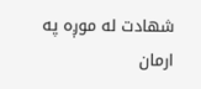شهادت له موږه په ارمان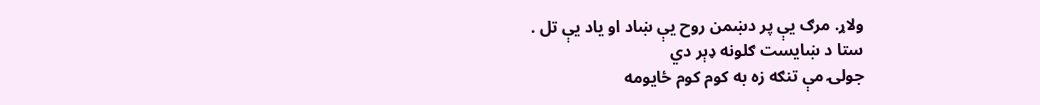ولاړ. مرګ یې پر دښمن روح یې ښاد او یاد یې تل .
ستا د ښایست ګلونه ډېر دي
جولۍ مې تنګه زه به کوم کوم ځایومه